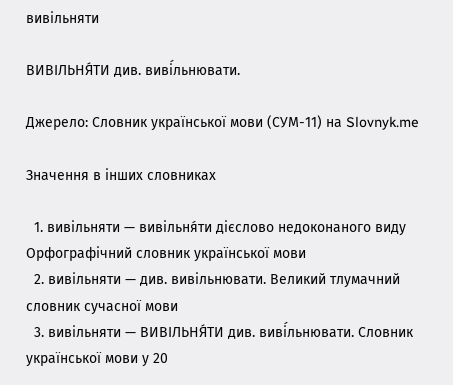вивільняти

ВИВІЛЬНЯ́ТИ див. виві́льнювати.

Джерело: Словник української мови (СУМ-11) на Slovnyk.me

Значення в інших словниках

  1. вивільняти — вивільня́ти дієслово недоконаного виду Орфографічний словник української мови
  2. вивільняти — див. вивільнювати. Великий тлумачний словник сучасної мови
  3. вивільняти — ВИВІЛЬНЯ́ТИ див. виві́льнювати. Словник української мови у 20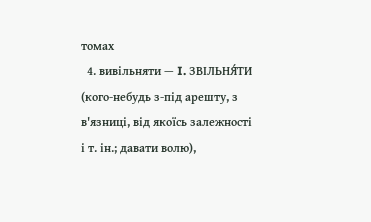томах
  4. вивільняти — I. ЗВІЛЬНЯ́ТИ (кого-небудь з-під арешту, з в'язниці, від якоїсь залежності і т. ін.; давати волю),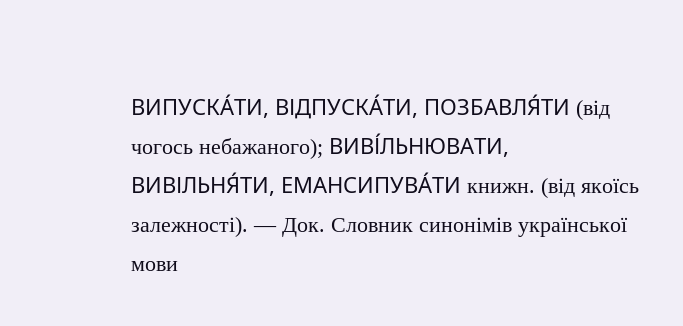ВИПУСКА́ТИ, ВІДПУСКА́ТИ, ПОЗБАВЛЯ́ТИ (від чогось небажаного); ВИВІ́ЛЬНЮВАТИ, ВИВІЛЬНЯ́ТИ, ЕМАНСИПУВА́ТИ книжн. (від якоїсь залежності). — Док. Словник синонімів української мови